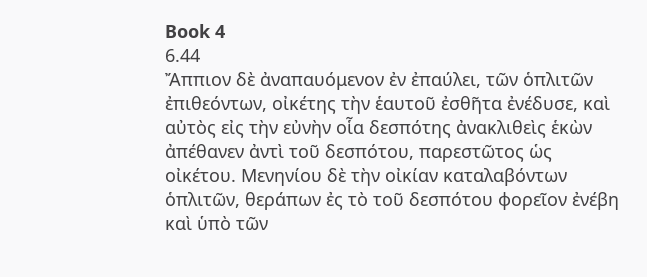Book 4
6.44
Ἄππιον δὲ ἀναπαυόμενον ἐν ἐπαύλει, τῶν ὁπλιτῶν ἐπιθεόντων, οἰκέτης τὴν ἑαυτοῦ ἐσθῆτα ἐνέδυσε, καὶ αὐτὸς εἰς τὴν εὐνὴν οἷα δεσπότης ἀνακλιθεὶς ἑκὼν ἀπέθανεν ἀντὶ τοῦ δεσπότου, παρεστῶτος ὡς οἰκέτου. Μενηνίου δὲ τὴν οἰκίαν καταλαβόντων ὁπλιτῶν, θεράπων ἐς τὸ τοῦ δεσπότου φορεῖον ἐνέβη καὶ ὑπὸ τῶν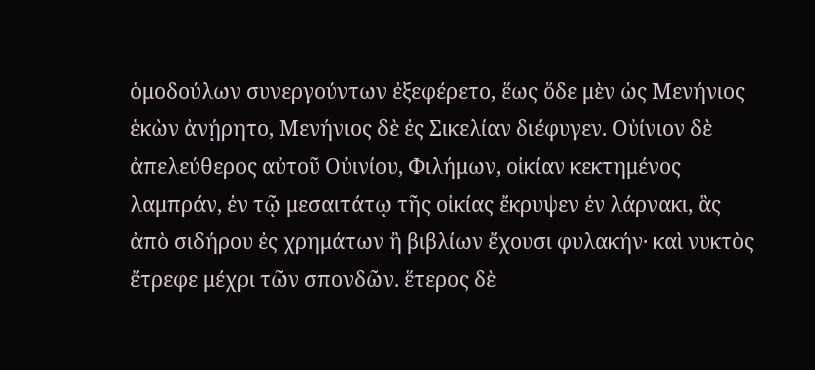ὁμοδούλων συνεργούντων ἐξεφέρετο, ἕως ὅδε μὲν ὡς Μενήνιος ἑκὼν ἀνῄρητο, Μενήνιος δὲ ἐς Σικελίαν διέφυγεν. Οὐίνιον δὲ ἀπελεύθερος αὐτοῦ Οὐινίου, Φιλήμων, οἰκίαν κεκτημένος λαμπράν, ἐν τῷ μεσαιτάτῳ τῆς οἰκίας ἔκρυψεν ἐν λάρνακι, ἃς ἀπὸ σιδήρου ἐς χρημάτων ἢ βιβλίων ἔχουσι φυλακήν· καὶ νυκτὸς ἔτρεφε μέχρι τῶν σπονδῶν. ἕτερος δὲ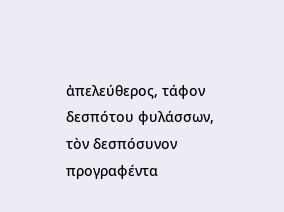ἀπελεύθερος, τάφον δεσπότου φυλάσσων, τὸν δεσπόσυνον προγραφέντα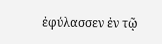ἐφύλασσεν ἐν τῷ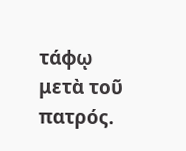τάφῳ μετὰ τοῦ πατρός.